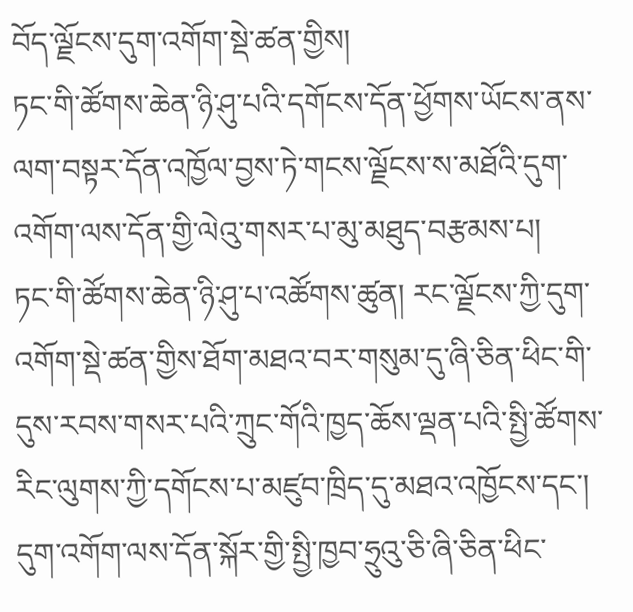བོད་ལྗོངས་དུག་འགོག་སྡེ་ཚན་གྱིས།
ཏང་གི་ཚོགས་ཆེན་ཉི་ཤུ་པའི་དགོངས་དོན་ཕྱོགས་ཡོངས་ནས་ལག་བསྟར་དོན་འཁྱོལ་བྱས་ཏེ་གངས་ལྗོངས་ས་མཐོའི་དུག་འགོག་ལས་དོན་གྱི་ལེའུ་གསར་པ་མུ་མཐུད་བརྩམས་པ།
ཏང་གི་ཚོགས་ཆེན་ཉི་ཤུ་པ་འཚོགས་ཚུན། རང་ལྗོངས་ཀྱི་དུག་འགོག་སྡེ་ཚན་གྱིས་ཐོག་མཐའ་བར་གསུམ་དུ་ཞི་ཅིན་ཕིང་གི་དུས་རབས་གསར་པའི་ཀྲུང་གོའི་ཁྱད་ཆོས་ལྡན་པའི་སྤྱི་ཚོགས་རིང་ལུགས་ཀྱི་དགོངས་པ་མཛུབ་ཁྲིད་དུ་མཐའ་འཁྱོངས་དང་། དུག་འགོག་ལས་དོན་སྐོར་གྱི་སྤྱི་ཁྱབ་ཧྲུའུ་ཅི་ཞི་ཅིན་ཕིང་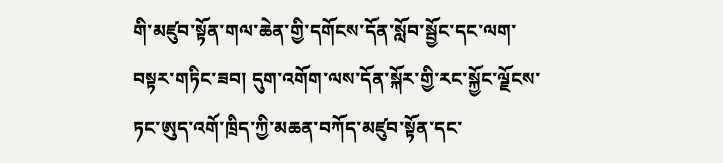གི་མཛུབ་སྟོན་གལ་ཆེན་གྱི་དགོངས་དོན་སློབ་སྦྱོང་དང་ལག་བསྟར་གཏིང་ཟབ། དུག་འགོག་ལས་དོན་སྐོར་གྱི་རང་སྐྱོང་ལྗོངས་ཏང་ཨུད་འགོ་ཁྲིད་ཀྱི་མཆན་བཀོད་མཛུབ་སྟོན་དང་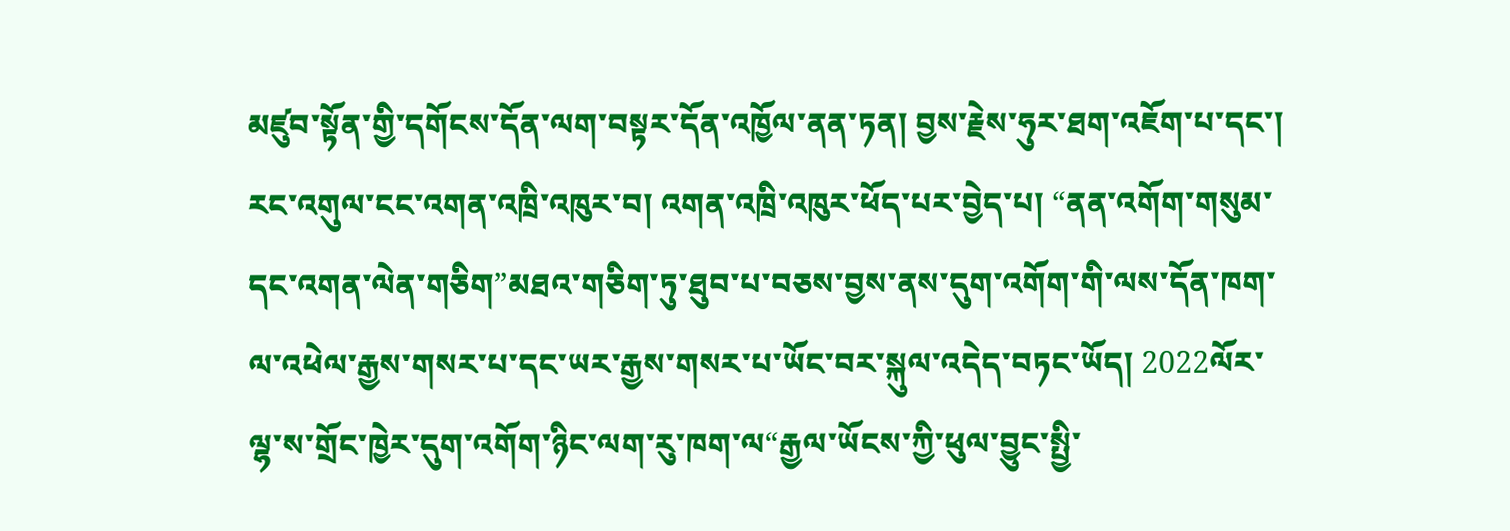མཛུབ་སྟོན་གྱི་དགོངས་དོན་ལག་བསྟར་དོན་འཁྱོལ་ནན་ཏན། བྱས་རྗེས་ཧུར་ཐག་འཇོག་པ་དང་། རང་འགུལ་ངང་འགན་འཁྲི་འཁུར་བ། འགན་འཁྲི་འཁུར་ཕོད་པར་བྱེད་པ། “ནན་འགོག་གསུམ་དང་འགན་ལེན་གཅིག”མཐའ་གཅིག་ཏུ་ཐུབ་པ་བཅས་བྱས་ནས་དུག་འགོག་གི་ལས་དོན་ཁག་ལ་འཕེལ་རྒྱས་གསར་པ་དང་ཡར་རྒྱས་གསར་པ་ཡོང་བར་སྐུལ་འདེད་བཏང་ཡོད། 2022ལོར་ལྷ་ས་གྲོང་ཁྱེར་དུག་འགོག་ཉིང་ལག་རུ་ཁག་ལ“རྒྱལ་ཡོངས་ཀྱི་ཕུལ་བྱུང་སྤྱི་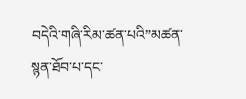བདེའི་གཞི་རིམ་ཚན་པའི”མཚན་སྙན་ཐོབ་པ་དང་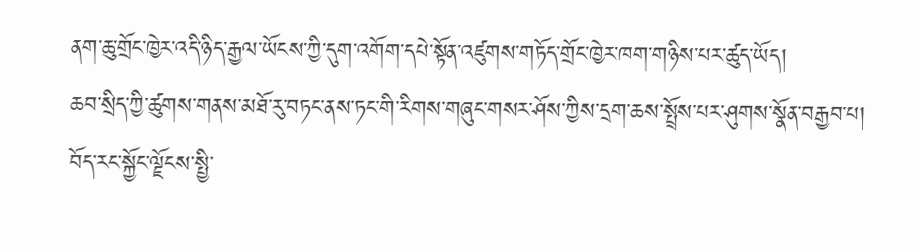ནག་ཆུ་གྲོང་ཁྱེར་འདི་ཉིད་རྒྱལ་ཡོངས་ཀྱི་དུག་འགོག་དཔེ་སྟོན་འཛུགས་གཏོད་གྲོང་ཁྱེར་ཁག་གཉིས་པར་ཚུད་ཡོད།
ཆབ་སྲིད་ཀྱི་ཚུགས་གནས་མཐོ་རུ་བཏང་ནས་ཏང་གི་རིགས་གཞུང་གསར་ཤོས་ཀྱིས་དྲག་ཆས་སྤྲོས་པར་ཤུགས་སྣོན་བརྒྱབ་པ།
བོད་རང་སྐྱོང་ལྗོངས་སྤྱི་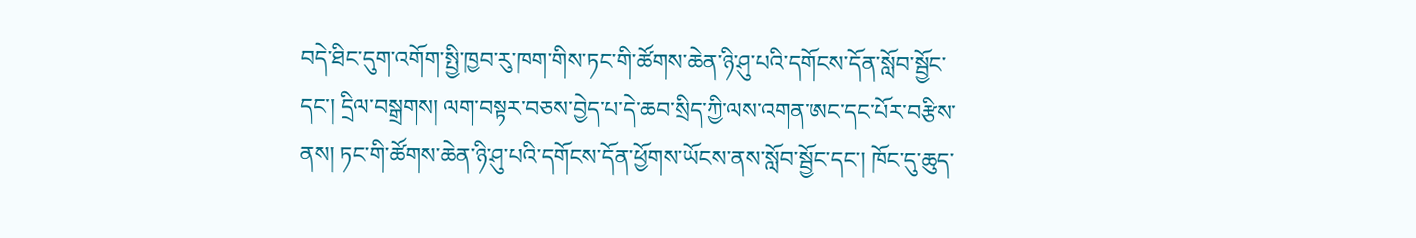བདེ་ཐིང་དུག་འགོག་སྤྱི་ཁྱབ་རུ་ཁག་གིས་ཏང་གི་ཚོགས་ཆེན་ཉི་ཤུ་པའི་དགོངས་དོན་སློབ་སྦྱོང་དང་། དྲིལ་བསྒྲགས། ལག་བསྟར་བཅས་བྱེད་པ་དེ་ཆབ་སྲིད་ཀྱི་ལས་འགན་ཨང་དང་པོར་བརྩིས་ནས། ཏང་གི་ཚོགས་ཆེན་ཉི་ཤུ་པའི་དགོངས་དོན་ཕྱོགས་ཡོངས་ནས་སློབ་སྦྱོང་དང་། ཁོང་དུ་ཆུད་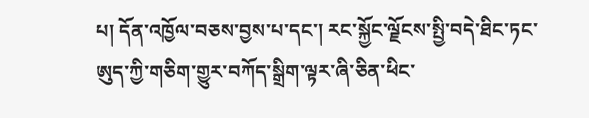པ། དོན་འཁྱོལ་བཅས་བྱས་པ་དང་། རང་སྐྱོང་ལྗོངས་སྤྱི་བདེ་ཐིང་ཏང་ཨུད་ཀྱི་གཅིག་གྱུར་བཀོད་སྒྲིག་ལྟར་ཞི་ཅིན་ཕིང་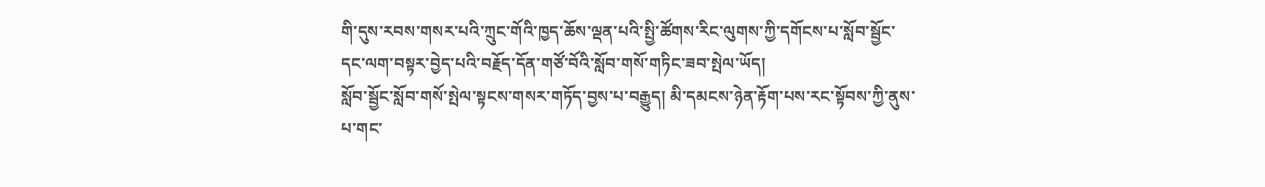གི་དུས་རབས་གསར་པའི་ཀྲུང་གོའི་ཁྱད་ཆོས་ལྡན་པའི་སྤྱི་ཚོགས་རིང་ལུགས་ཀྱི་དགོངས་པ་སློབ་སྦྱོང་དང་ལག་བསྟར་བྱེད་པའི་བརྗོད་དོན་གཙོ་བོའི་སློབ་གསོ་གཏིང་ཟབ་སྤེལ་ཡོད།
སློབ་སྦྱོང་སློབ་གསོ་སྤེལ་སྟངས་གསར་གཏོད་བྱས་པ་བརྒྱུད། མི་དམངས་ཉེན་རྟོག་པས་རང་སྟོབས་ཀྱི་ནུས་པ་གང་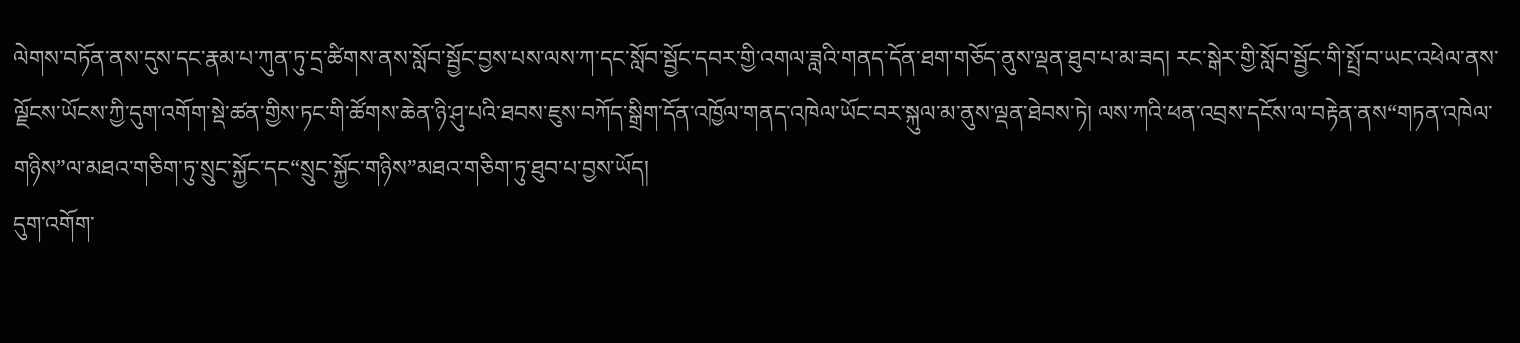ལེགས་བཏོན་ནས་དུས་དང་རྣམ་པ་ཀུན་ཏུ་དྲ་ཚིགས་ནས་སློབ་སྦྱོང་བྱས་པས་ལས་ཀ་དང་སློབ་སྦྱོང་དབར་གྱི་འགལ་ཟླའི་གནད་དོན་ཐག་གཅོད་ནུས་ལྡན་ཐུབ་པ་མ་ཟད། རང་སྒེར་གྱི་སློབ་སྦྱོང་གི་སྤྲོ་བ་ཡང་འཕེལ་ནས་ལྗོངས་ཡོངས་ཀྱི་དུག་འགོག་སྡེ་ཚན་གྱིས་ཏང་གི་ཚོགས་ཆེན་ཉི་ཤུ་པའི་ཐབས་ཇུས་བཀོད་སྒྲིག་དོན་འཁྱོལ་གནད་འཁེལ་ཡོང་བར་སྐུལ་མ་ནུས་ལྡན་ཐེབས་ཏེ། ལས་ཀའི་ཕན་འབྲས་དངོས་ལ་བརྟེན་ནས“གཏན་འཁེལ་གཉིས”ལ་མཐའ་གཅིག་ཏུ་སྲུང་སྐྱོང་དང“སྲུང་སྐྱོང་གཉིས”མཐའ་གཅིག་ཏུ་ཐུབ་པ་བྱས་ཡོད།
དུག་འགོག་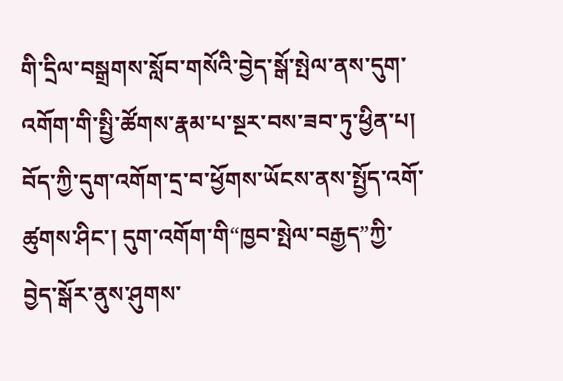གི་དྲིལ་བསྒྲགས་སློབ་གསོའི་བྱེད་སྒོ་སྤེལ་ནས་དུག་འགོག་གི་སྤྱི་ཚོགས་རྣམ་པ་སྔར་བས་ཟབ་ཏུ་ཕྱིན་པ།
བོད་ཀྱི་དུག་འགོག་དྲ་བ་ཕྱོགས་ཡོངས་ནས་སྤྱོད་འགོ་ཚུགས་ཤིང་། དུག་འགོག་གི“ཁྱབ་སྤེལ་བརྒྱད”ཀྱི་བྱེད་སྒོར་ནུས་ཤུགས་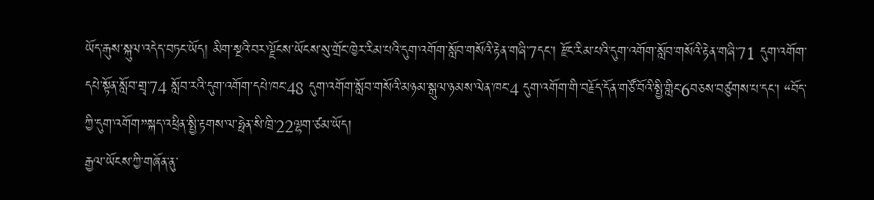ཡོད་རྒུས་སྐུལ་འདེད་བཏང་ཡོད། མིག་སྔའི་བར་ལྗོངས་ཡོངས་སུ་གྲོང་ཁྱེར་རིམ་པའི་དུག་འགོག་སློབ་གསོའི་རྟེན་གཞི་7དང་། རྫོང་རིམ་པའི་དུག་འགོག་སློབ་གསོའི་རྟེན་གཞི་71 དུག་འགོག་དཔེ་སྟོན་སློབ་གྲྭ་74 སློབ་རའི་དུག་འགོག་དཔེ་ཁང་48 དུག་འགོག་སློབ་གསོའི་མཉམ་སྒུལ་ཉམས་ལེན་ཁང་4 དུག་འགོག་གི་བརྗོད་དོན་གཙོ་བོའི་སྤྱི་གླིང་6བཅས་བཙུགས་པ་དང་། “བོད་ཀྱི་དུག་འགོག”སྐད་འཕྲིན་སྤྱི་རྟགས་ལ་ཧྥེན་སི་ཁྲི་22ལྷག་ཙམ་ཡོད།
རྒྱལ་ཡོངས་ཀྱི་གཞོན་ནུ་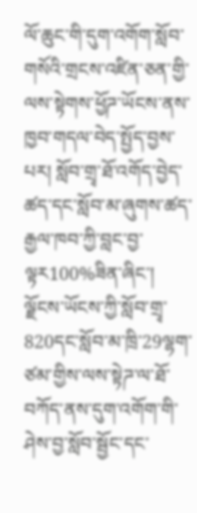ལོ་ཆུང་གི་དུག་འགོག་སློབ་གསོའི་གྲངས་འཛིན་ཅན་གྱི་ལས་སྟེགས་ཕྱོཌ་ཡོངས་ནས་ཁྱབ་གདལ་བེད་སྤྱོད་བྱས་པར། སློབ་གྲྭ་ཐོ་འགོད་བྱེད་ཚད་དང་སློབ་མ་ཞུགས་ཚད་རྒྱལ་ཁབ་ཀྱི་བླང་བྱ་ལྟར100%ཟིན་ཞིང་། ལྗོངས་ཡོངས་ཀྱི་སློབ་གྲྭ་820དང་སློབ་མ་ཁྲི་29ལྷག་ཙམ་གྱིས་ལས་སྟེཌ་ལ་ཐོ་བཀོད་ནས་དུག་འགོག་གི་ཤེས་བྱ་སློབ་སྦྱོང་དང་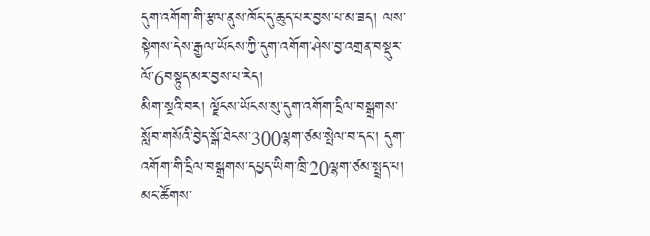དུག་འགོག་གི་རྩལ་ནུས་ཁོང་དུ་ཆུད་པར་བྱས་པ་མ་ཟད། ལས་སྟེགས་དེས་རྒྱལ་ཡོངས་ཀྱི་དུག་འགོག་ཤེས་བྱ་འགྲན་བསྡུར་ལོ་6བསྟུད་མར་བྱས་པ་རེད།
མིག་སྔའི་བར། ལྗོངས་ཡོངས་སུ་དུག་འགོག་དྲིལ་བསྒྲགས་སློབ་གསོའི་བྱེད་སྒོ་ཐེངས་300ལྷག་ཙམ་སྤེལ་བ་དང་། དུག་འགོག་གི་དྲིལ་བསྒྲགས་དཔྱད་ཡིག་ཁྲི་20ལྷག་ཙམ་སྤྲད་པ། མང་ཚོགས་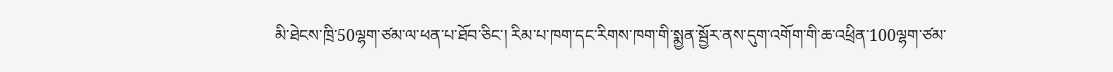མི་ཐེངས་ཁྲི་50ལྷག་ཙམ་ལ་ཕན་པ་ཐོབ་ཅིང་། རིམ་པ་ཁག་དང་རིགས་ཁག་གི་སྨྱན་སྦྱོར་ནས་དུག་འགོག་གི་ཆ་འཕྲིན་100ལྷག་ཙམ་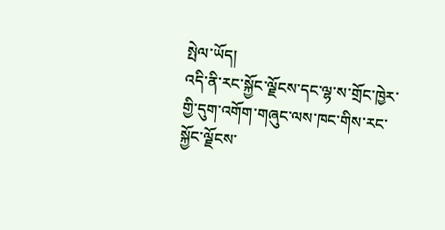སྤེལ་ཡོད།
འདི་ནི་རང་སྐྱོང་ལྗོངས་དང་ལྷ་ས་གྲོང་ཁྱེར་གྱི་དུག་འགོག་གཞུང་ལས་ཁང་གིས་རང་སྐྱོང་ལྗོངས་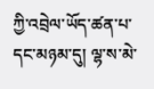ཀྱི་འབྲེལ་ཡོད་ཚན་པ་དང་མཉམ་དུ། ལྷ་ས་མེ་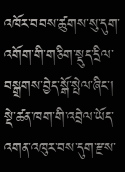འཁོར་བབས་ཚུགས་སུ་དུག་འགོག་གི་གཅིག་སྡུད་དྲིལ་བསྒྲགས་བྱེད་སྒོ་སྤེལ་ཞིང་། སྡེ་ཚན་ཁག་གི་འབྲེལ་ཡོད་འགན་འཁུར་བས་དུག་རྫས་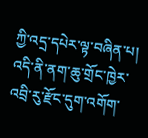ཀྱི་འདྲ་དཔེར་ལྟ་བཞིན་པ།
འདི་ནི་ནག་ཆུ་གྲོང་ཁྱེར་འབྲི་རུ་རྫོང་དུག་འགོག་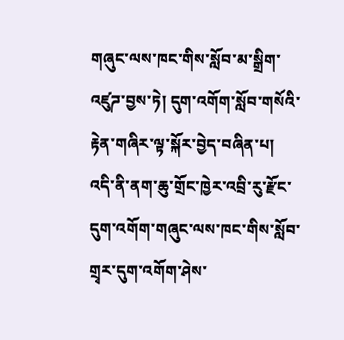གཞུང་ལས་ཁང་གིས་སློབ་མ་སྒྲིག་འཛུཌ་བྱས་ཏེ། དུག་འགོག་སློབ་གསོའི་རྟེན་གཞིར་ལྟ་སྐོར་བྱེད་བཞིན་པ།
འདི་ནི་ནག་ཆུ་གྲོང་ཁྱེར་འབྲི་རུ་རྫོང་དུག་འགོག་གཞུང་ལས་ཁང་གིས་སློབ་གྲྭར་དུག་འགོག་ཤེས་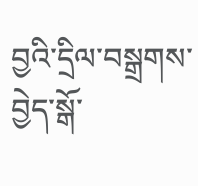བྱའི་དྲིལ་བསྒྲགས་བྱེད་སྒོ་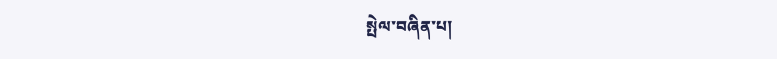སྤེལ་བཞིན་པ།